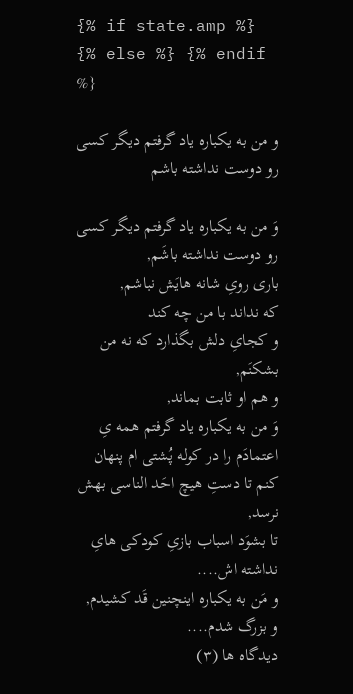{% if state.amp %} {% else %} {% endif %}

و من به یکباره یاد گرفتم دیگر کسی رو دوست نداشته باشم

وَ من به یکباره یاد گرفتم دیگر کسی رو دوست نداشته باشَم,
باری رویِ شانه هایَش نباشم,
که نداند با من چه کند
و کجایِ دلش بگذارد که نه من بشکنَم,
و هم او ثابت بماند,
وَ من به یکباره یاد گرفتم همه یِ اعتمادَم را در کوله پُشتی ام پنهان کنم تا دستِ هیچ احَد الناسی بهش نرسد,
تا بشوَد اسباب بازیِ کودکی هایِ نداشته اش....
و مَن به یکباره اینچنین قَد کشیدم,
و بزرگ شدم....
دیدگاه ها (۳)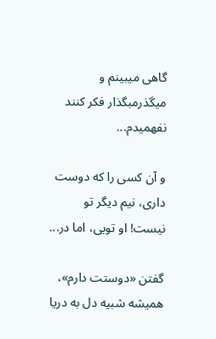گاهی میبینم و میگذرمبگذار فکر کنند نفهمیدم...

و آن کسی را که دوست داری، نيم دیگر تو نیست! او تویی، اما در...

گفتن «دوستت دارم»، همیشه شبیه دل به دریا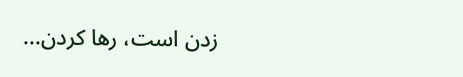زدن است، رها کردن...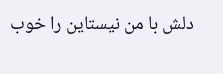دلش با من نیستاین را خوب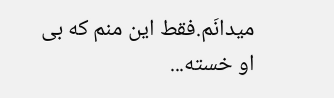میدانَم.فقط این منم که بی او خسته...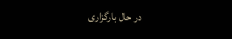در حال بارگزاری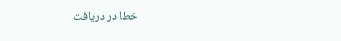خطا در دریافت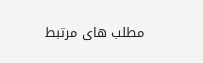مطلب های مرتبط